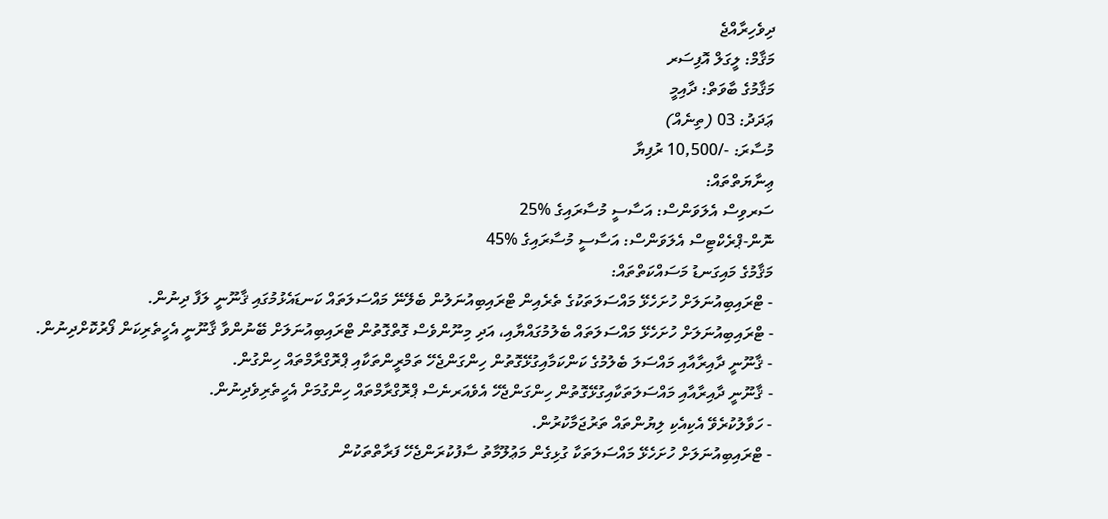ދިވެހިރާއްޖެ
މަޤާމް: ލީގަލް އޮފިސަރ
މަޤާމުގެ ބާވަތް: ދާއިމީ
ޢަދަދު: 03 (ތިނެއް)
މުސާރަ: -/10,500 ރުފިޔާ
ޢިނާޔަތްތައް:
ސަރވިސް އެލަވަންސް: އަސާސީ މުސާރައިގެ %25
ނޮން-ޕްރެކްޓިސް އެލަވަންސް: އަސާސީ މުސާރައިގެ %45
މަޤާމުގެ މައިގަނޑު މަސައްކަތްތައް:
- ޓްރައިބިއުނަލަށް ހުށަހެޅޭ މައްސަލަތަކުގެ ތެރެއިން ޓްރައިބިއުނަލުން ބެލޭނޭ މައްސަލަތައް ކަނޑައެޅުމުގައި ޤާނޫނީ ލަފާ ދިނުން.
- ޓްރައިބިއުނަލަށް ހުށަހެޅޭ މައްސަލަތައް ބެލުމުގައްޔާއި، އަދި މިނޫންވެސް ގޮތްގޮތުން ޓްރައިބިއުނަލަށް ބޭނުންވާ ޤާނޫނީ އެހީތެރިކަން ފޯރުކޮށްދިނުން.
- ޤާނޫނީ ދާއިރާއާއި މައްސަލަ ބެލުމުގެ ކަންކަމާއިގުޅޭގޮތުން ހިންގަންޖެހޭ ތަމްރީންތަކާއި ޕްރޮގްރާމްތައް ހިންގުން.
- ޤާނޫނީ ދާއިރާއާއި މައްސަލަތަކާއިގުޅޭގޮތުން ހިންގަންޖެހޭ އެވެއަރނެސް ޕްރޮގްރާމްތައް ހިންގުމަށް އެހީތެރިވެދިނުން.
- ހަވާލުކުރެވޭ އެކިއެކި ލިޔުންތައް ތަރުޖަމާކުރުން.
- ޓްރައިބިއުނަލަށް ހުށަހެޅޭ މައްސަލަތަކާ ގުޅިގެން މަޢުލޫމާތު ސާފުކުރަންޖެހޭ ފަރާތްތަކުން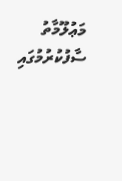މަޢުލޫމާތު ސާފުކުރުމުގައި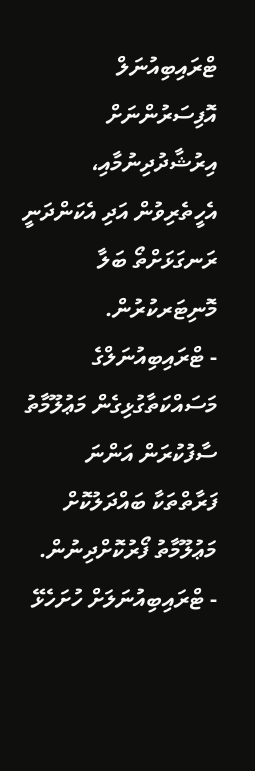ޓްރައިބިއުނަލް އޮފިސަރުންނަށް އިރުޝާދުދިނުމާއި، އެހީތެރިވުން އަދި އެކަންދަނީ ރަނގަޅަށްތޯ ބަލާ މޮނިޓަރކުރުން.
- ޓްރައިބިއުނަލްގެ މަސައްކަތާގުޅިގެން މަޢުލޫމާތު ސާފުކުރަން އަންނަ ފަރާތްތަކާ ބައްދަލުކޮށް މަޢުލޫމާތު ފޯރުކޮށްދިނުން.
- ޓްރައިބިއުނަލަށް ހުށަހެޅޭ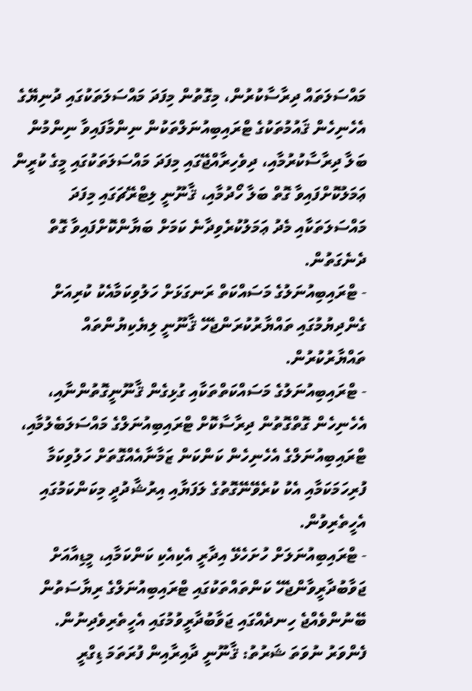މައްސަލަތައް ދިރާސާކުރުން، މިގޮތުން މިފަދަ މައްސަލަތަކުގައި ދުނިޔޭގެ އެހެނިހެން ޤައުމުތަކުގެ ޓްރައިބިއުނަލްތަކުން ނިންމާފައިވާ ނިންމުން ބަލާ ދިރާސާކުރުމާއި، ދިވެހިރާއްޖޭގައި މިފަދަ މައްސަލަތަކުގައި މީގެ ކުރީން ޢަމަލުކޮށްފައިވާ ގޮތް ބަލާ ހޯދުމާއި، ޤާނޫނީ ލިޓްރޭޗަގައި މިފަދަ މައްސަލަތަކާއި މެދު ޢަމަލުކުރެވިދާނެ ކަމަށް ބަޔާންކޮށްފައިވާ ގޮތް ދެނެގަތުން.
- ޓްރައިބިއުނަލުގެ މަސައްކަތް ރަނގަޅަށް ހަލުވިކަމާއެކު ކުރިއަށް ގެންދިޔުމުގައި ތައްޔާރުކުރަންޖެހޭ ޤާނޫނީ ލިޔެކިޔުންތައް ތައްޔާރުކުރުން.
- ޓްރައިބިއުނަލުގެ މަސައްކަތްތަކާއި ގުޅިގެން ޤާނޫނީގޮތުންނާއި، އެހެނިހެން ގޮތްގޮތުން ދިރާސާކޮށް ޓްރައިބިއުނަލްގެ މައްސަލަބެލުމާއި، ޓްރައިބިއުނަލްގެ އެހެނިހެން ކަންކަން ޒަމާނާއެއްގޮތަށް ހަލުވިކަމާ ފުރިހަމަކަމާއި އެކު ކުރެވޭނޭގޮތުގެ ލަފަޔާއި އިރުޝާދުދީ މިކަންކަމުގައި އެހީތެރިވުން.
- ޓްރައިބިއުނަލަށް ހުށަހެޅޭ އިދާރީ އެކިއެކި ކަންކަމާއި، މީޑިއާއަށް ޖަވާބުދާރީވާންޖެހޭ ކަންތައްތަކުގައި ޓްރައިބިއުނަލްގެ ރިޔާސަތުން ބޭނުންވެއްޖެ ހިނދެއްގައި ޖަވާބުދާރީވުމުގައި އެހީތެރިވެދިނުން.
ފެންވަރު ނުވަތަ ޝަރުތު: ޤާނޫނީ ދާއިރާއިން ފުރަތަމަ ޑިގްރީ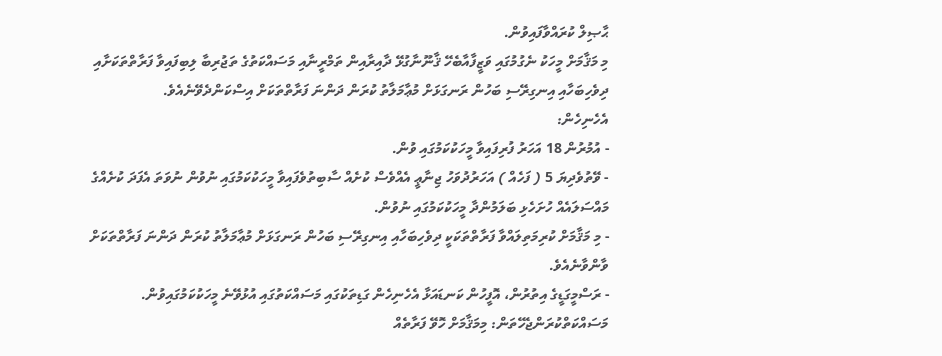ޙާޞިލް ކުރައްވާފައިވުން.
މި މަޤާމަށް މީހަކު ނެގުމުގައި ވަޒީފާއާބެހޭ ޤާނޫނާގުޅޭ ދާއިރާއިން ތަމްރީނާއި މަސައްކަތުގެ ތަޖުރިބާ ލިބިފައިވާ ފަރާތްތަކަށާއި ދިވެހިބަހާއި އިނގިރޭސި ބަހުން ރަނގަޅަށް މުޢާމަލާތު ކުރަން ދަންނަ ފަރާތްތަކަށް އިސްކަންދެވޭނެއެވެ.
އެހެނިހެން:
- އުމުރުން 18 އަހަރު ފުރިފައިވާ މީހަކުކަމުގައި ވުން.
- ވޭތުވެދިޔަ 5 ( ފަހެއް ) އަހަރުދުވަހު ޖިނާޢީ އެއްވެސް ކުށެއް ސާބިތުވެފައިވާ މީހަކުކަމުގައި ނުވުން ނުވަތަ އެފަދަ ކުށެއްގެ މައްސަލައެއް ހުށަހެޅި ބަލަމުންދާ މީހަކުކަމުގައި ނުވުން.
- މި މަޤާމަށް ކުރިމަތިލައްވާ ފަރާތްތަކަކީ ދިވެހިބަހާއި އިނގިރޭސި ބަހުން ރަނގަޅަށް މުޢާމަލާތު ކުރަން ދަންނަ ފަރާތްތަކަށް ވާންވާނެއެވެ.
- ރަސްމީގަޑީގެ އިތުރުން، އޮފީހުން ކަނޑައަޅާ އެހެނިހެން ގަޑިތަކުގައި މަސައްކަތުގައި އުޅުވޭނެ މީހަކުކަމުގައިވުން.
މަސައްކަތްކުރަންޖެހޭތަން: މިމަޤާމަށް ހޮވޭ ފަރާތެއް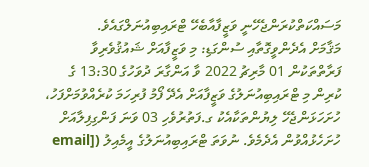މަސައްކަތްކުރަންޖެހޭނީ ވަޒީފާއާބެހޭ ޓްރައިބިއުނަލްގައެވެ.
މަޤާމަށް އެދެންވީގޮތާއި ސުންގަޑި: މި ވަޒީފާއަށް ޝައުޤުވެރިވާ ފަރާތްތަކުން 01 މާރިޗު 2022 ވާ އަންގާރަ ދުވަހުގެ 13:30 ގެ ކުރިން މި ޓްރައިބިއުނަލުގެ ވަޒީފާއަށް އެދޭ ފޯމު ފުރިހަމަ ކުރެއްވުމަށްފަހު، ހުށަހަޅަންޖެހޭ ލިޔުންތަކާއެކު ގ.ފަތުރުވެހި 03 ވަނަ ފަންގިފިލާއަށް ހުށަހެޅުއްވުން އެދެމެވެ. ނުވަތަ ޓްރައިބިއުނަލުގެ އީމެއިލު ([email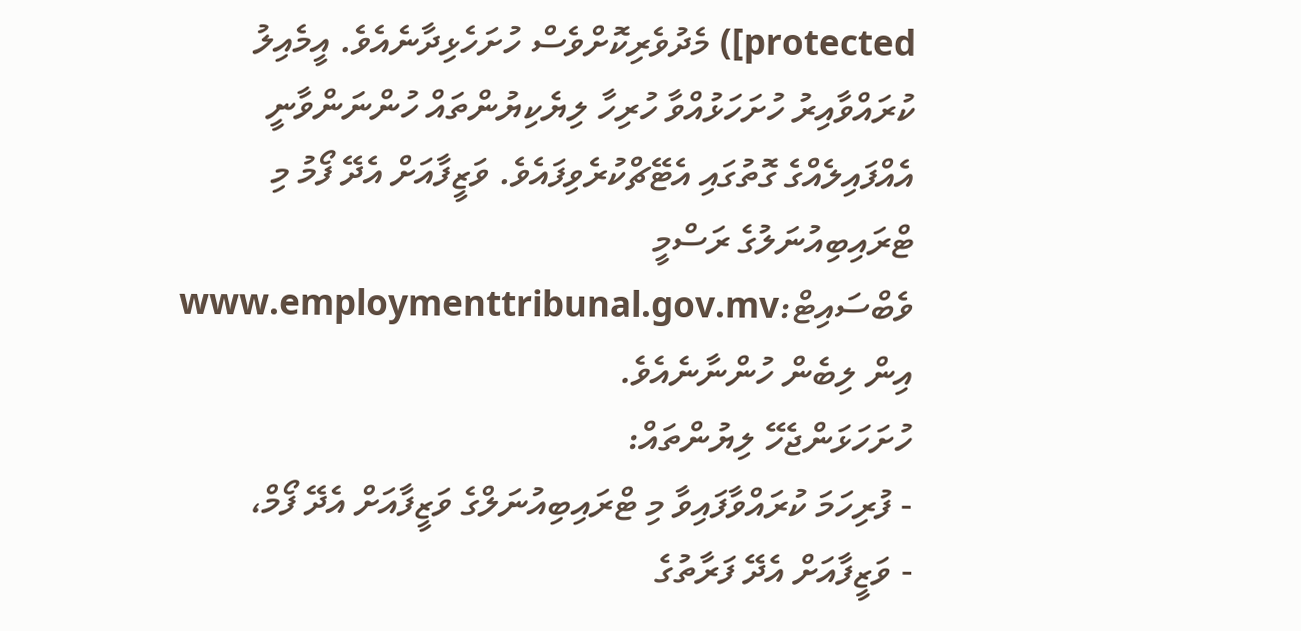protected]) މެދުވެރިކޮށްވެސް ހުށަހެޅިދާނެއެވެ. އީމެއިލު ކުރައްވާއިރު ހުށަހަޅުއްވާ ހުރިހާ ލިޔެކިޔުންތައް ހުންނަންވާނީ އެއްފައިލެއްގެ ގޮތުގައި އެޓޭޗްކުރެވިފައެވެ. ވަޒީފާއަށް އެދޭ ފޯމު މި ޓްރައިބިއުނަލުގެ ރަސްމީ ވެބްސައިޓް:www.employmenttribunal.gov.mv އިން ލިބެން ހުންނާނެއެވެ.
ހުށަހަޅަންޖެހޭ ލިޔުންތައް:
- ފުރިހަމަ ކުރައްވާފައިވާ މި ޓްރައިބިއުނަލްގެ ވަޒީފާއަށް އެދޭ ފޯމް،
- ވަޒީފާއަށް އެދޭ ފަރާތުގެ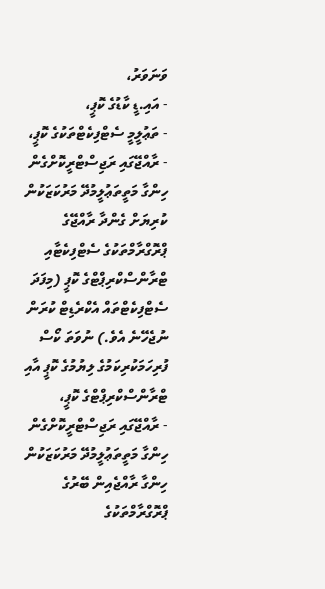ވަނަވަރު،
- އައި.ޑީ ކާޑުގެ ކޮޕީ،
- ތަޢުލީމީ ސެޓްފިކެޓްތަކުގެ ކޮޕީ،
- ރާއްޖޭގައި ރަޖިސްޓްރީކޮށްގެން ހިންގާ މަތީތަޢުލީމުދޭ މަރުކަޒަކުން ކުރިޔަށް ގެންދާ ރާއްޖޭގެ ޕްރޮގްރާމްތަކުގެ ސެޓްފިކެޓާއި ޓްރާންސްކްރިޕްޓްގެ ކޮޕީ (މިފަދަ ސެޓްފިކެޓްތައް އެކްރެޑިޓް ކުރަން ނުޖެހޭނެ އެވެ.) ނުވަތަ ކޯސް ފުރިހަމަކުރިކަމުގެ ލިޔުމުގެ ކޮޕީ އާއި ޓްރާންސްކްރިޕްޓްގެ ކޮޕީ،
- ރާއްޖޭގައި ރަޖިސްޓްރީކޮށްގެން ހިންގާ މަތީތަޢުލީމުދޭ މަރުކަޒަކުން ހިންގާ ރާއްޖެއިން ބޭރުގެ ޕްރޮގްރާމްތަކުގެ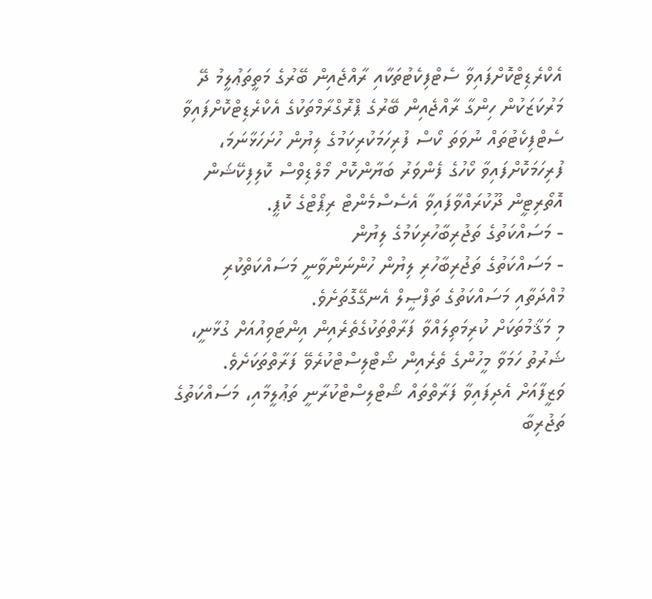އެކްރެޑިޓްކޮށްފައިވާ ސެޓްފިކެޓުތަކާއި ރާއްޖެއިން ބޭރުގެ މަތީތަޢުލީމު ދޭ މަރުކަޒަކުން ހިންގާ ރާއްޖެއިން ބޭރުގެ ޕްރޮގްރާމްތަކުގެ އެކްރެޑިޓްކޮށްފައިވާ ސެޓްފިކެޓުތައް ނުވަތަ ކޯސް ފުރިހަމަކުރިކަމުގެ ލިޔުން ހުށަހަޅާނަމަ، ފުރިހަމަކޮށްފައިވާ ކޯހުގެ ފެންވަރު ބަޔާންކޮށް މޯލްޑިވްސް ކޮލިފިކޭޝަން އޮތޯރިޓީން ދޫކުރައްވާފައިވާ އެސެސްމެންޓް ރިޕޯޓްގެ ކޮޕީ.
- މަސައްކަތުގެ ތަޖުރިބާހުރިކަމުގެ ލިޔުން
- މަސައްކަތުގެ ތަޖުރިބާހުރި ލިޔުން ހުންނަންވާނީ މަސައްކަތްކުރި މުއްދަތާއި މަސައްކަތުގެ ތަފްޞީލް އެނގޭގޮތަށެވެ.
މި މަޤާމުތަކަށް ކުރިމަތިލައްވާ ފަރާތްތަކުގެތެރެއިން އިންޓަވިއުއަށް ގުޅާނީ، ޝަރުތު ހަމަވާ މީހުންގެ ތެރެއިން ޝޯޓްލިސްޓްކުރެވޭ ފަރާތްތަކަށެވެ. ވަޒީފާއަށް އެދިފައިވާ ފަރާތްތައް ޝޯޓްލިސްޓްކުރާނީ ތަޢުލީމާއި، މަސައްކަތުގެ ތަޖުރިބާ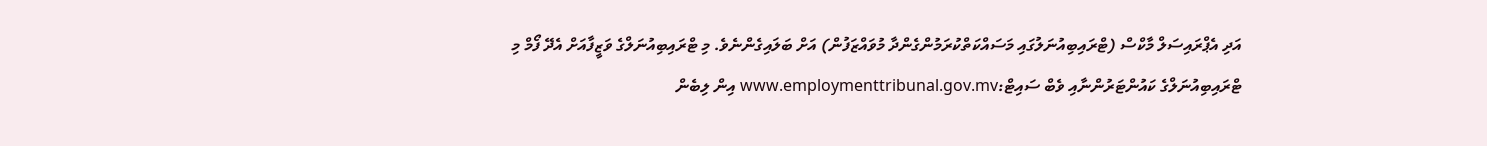އަދި އެޕްރައިސަލް މާކްސް (ޓްރައިބިއުނަލުގައި މަސައްކަތްކުރަމުންގެންދާ މުވައްޒަފުން) އަށް ބަލައިގެންނެވެ. މި ޓްރައިބިއުނަލްގެ ވަޒީފާއަށް އެދޭ ފޯމް މި ޓްރައިބިއުނަލްގެ ކައުންޓަރުންނާއި ވެބް ސައިޓް:www.employmenttribunal.gov.mv އިން ލިބެން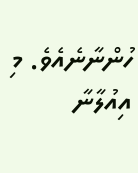ހުންނާނެއެވެ. މި އިއުލާނާ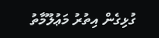ގުޅިގެން އިތުރު މަޢުލޫމާތު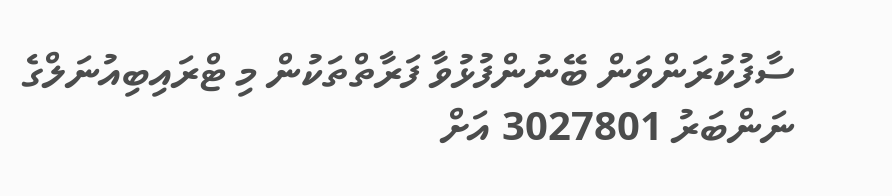ސާފުކުރަންވަން ބޭނުންފުޅުވާ ފަރާތްތަކުން މި ޓްރައިބިއުނަލްގެ ނަންބަރު 3027801 އަށް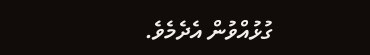ގުޅުއްވުން އެދެމެވެ.